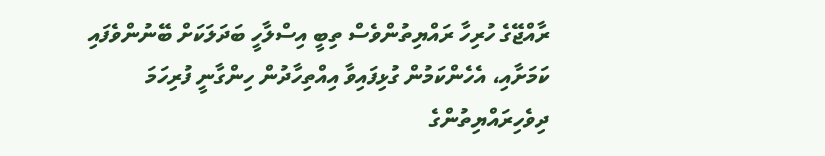ރާއްޖޭގެ ހުރިހާ ރައްޔިތުންވެސް ތިބީ އިސްލާހީ ބަދަލަކަށް ބޭނުންވެފައި ކަމަށާއި، އެހެންކަމުން ގުޅިފައިވާ އިއްތިހާދުން ހިންގާނީ ފުރިހަމަ ދިވެހިރައްޔިތުންގެ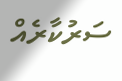ސަރުކާރެއް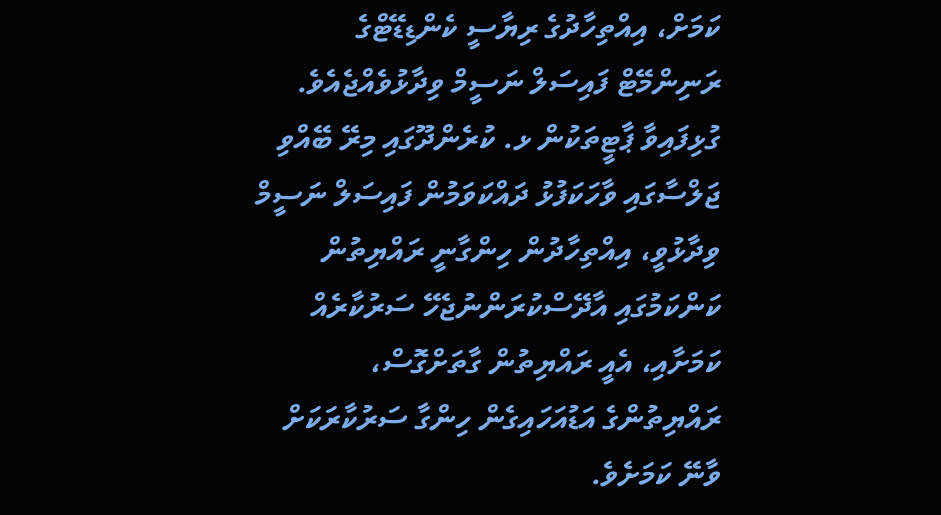ކަމަށް، އިއްތިހާދުގެ ރިޔާސީ ކެންޑިޑޭޓްގެ ރަނިންމޭޓް ފައިސަލް ނަސީމް ވިދާޅުވެއްޖެއެވެ.
ގުޅިފައިވާ ޕާޓީތަކުން ޅ. ކުރެންދޫގައި މިރޭ ބޭއްވި ޖަލްސާގައި ވާހަކަފުޅު ދައްކަވަމުން ފައިސަލް ނަސީމް ވިދާޅުވީ، އިއްތިހާދުން ހިންގާނީ ރައްޔިތުން ކަންކަމުގައި އާދޭސްކުރަންނުޖެހޭ ސަރުކާރެއް ކަމަށާއި، އެއީ ރައްޔިތުން ގާތަށްގޮސް، ރައްޔިތުންގެ އަޑުއަހައިގެން ހިންގާ ސަރުކާރަކަށް ވާނޭ ކަމަށެވެ.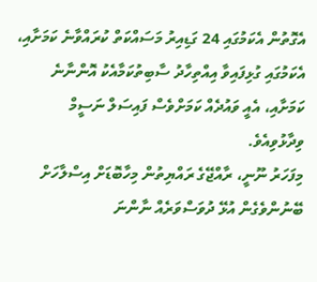އެގޮތުން އެކަމުގައި 24 ގަޑިއިރު މަސައްކަތް ކުރައްވާނެ ކަމަށާއި، އެކަމުގައި ގުޅިފައިވާ އިއްތިހާދު ސާބިތުކަމާއެކު އޮންނާނެ ކަމަށާއި، އެއީ ވައުދެއް ކަމަށްވެސް ފައިސަލް ނަސީމް ވިދާޅުވިއެވެ.
މިފަހަރު ނޫނީ، ރާއްޖޭގެ ރައްޔިތުން މިހާބޮޑަށް އިސްލާހަށް ބޭނުންވެގެން އުޅޭ ދުވަސްވަރެއް ނާންނަ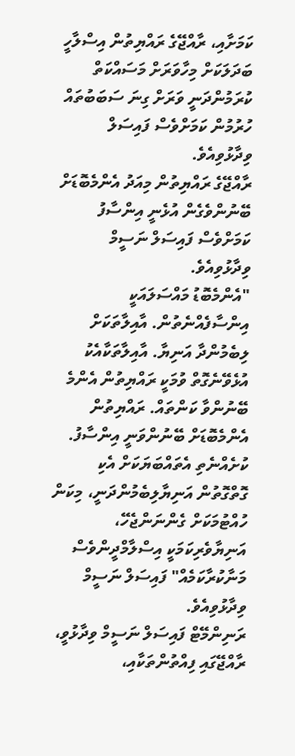ކަމަށާއި، ރާއްޖޭގެ ރައްޔިތުން އިސްލާހީ ބަދަލަކަށް މިހާވަރަށް މަސައްކަތް ކުރަމުންދަނީ ވަރަށް ގިނަ ސަބަބުތައް ހުރުމުން ކަމަށްވެސް ފައިސަލް ވިދާޅުވިއެވެ.
ރާއްޖޭގެ ރައްޔިތުން މިއަދު އެންމެބޮޑަށް ބޭނުންވެގެން އުޅެނީ އިންސާފު ކަމަށްވެސް ފައިސަލް ނަސީމް ވިދާޅުވިއެވެ.
"އެންމެބޮޑު މައްސަލައަކީ އިންސާފެއްނެތުން. އާއިލާތަކަށް ލިބެމުންދާ އަނިޔާ. އާއިލާތަކާއެކު އުޅެވޭނެގޮތް ވުމަކީ ރައްޔިތުން އެންމެ ބޭނުންވާ ކަންތައް. ރައްޔިތުން އެންމެބޮޑަށް ބޭނުންވަނީ އިންސާފު. ކުށެއްނެތި އެތައްބަޔަކަށް އެކި ގޮތްގޮތުން އަނިޔާލިބެމުންދަނީ، މިކަން ހުއްޓުމަކަށް ގެންނަންޖެހޭ، އަނިޔާވެރިކަމަކީ އިސްލާމްދީންވެސް މަނާކުރާކަމެއް" ފައިސަލް ނަސީމް ވިދާޅުވިއެވެ.
ރަނިންމޭޓް ފައިސަލް ނަސީމް ވިދާޅުވީ، ރާއްޖޭގައި ފިއްތުންތަކާއި،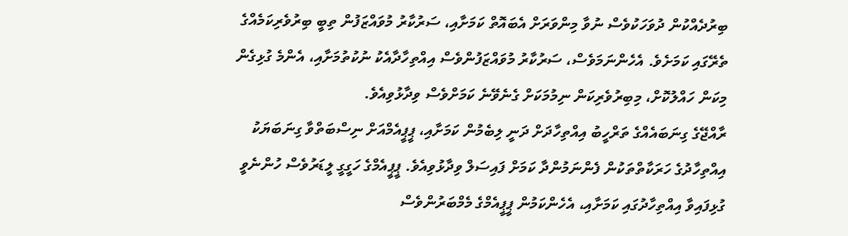ބިރުދެއްކުން ދުވަހަކުވެސް ނުވާ މިންވަރަށް އެބައޮތް ކަމަށާއި، ސަރުކާރު މުވައްޒަފުން ތިބީ ބިރުވެރިކަމެއްގެ ތެރޭގައި ކަމަށެވެ. އެހެންނަމަވެސް، ސަރުކާރު މުވައްޒަފުންވެސް އިއްތިހާދާއެކު ނުކުތުމަށާއި، އެންމެ ގުޅިގެން މިކަން ހައްލުކޮށް، މިބިރުވެރިކަން ނިމުމަކަށް ގެނެވޭނެ ކަމަށްވެސް ވިދާޅުވިއެވެ.
ރާއްޖޭގެ ގިނަބައެއްގެ ތަރްހީބު އިއްތިހާދަށް ދަނީ ލިބެމުން ކަމަށާއި، ޕީޕީއެމްއަށް ނިސްބަތްވާ ގިނަބަޔަކު އިއްތިހާދުގެ ހަރަކާތްތަކުން ފެންނަމުންދާ ކަމަށް ފައިސަލް ވިދާޅުވިއެވެ. ޕީޕީއެމްގެ ހަގީގީ ލީޑަރުވެސް ހުންނެވީ ގުޅިފައިވާ އިއްތިހާދުގައި ކަމަށާއި، އެހެންކަމުން ޕީޕީއެމްގެ މެމްބަރުންވެސް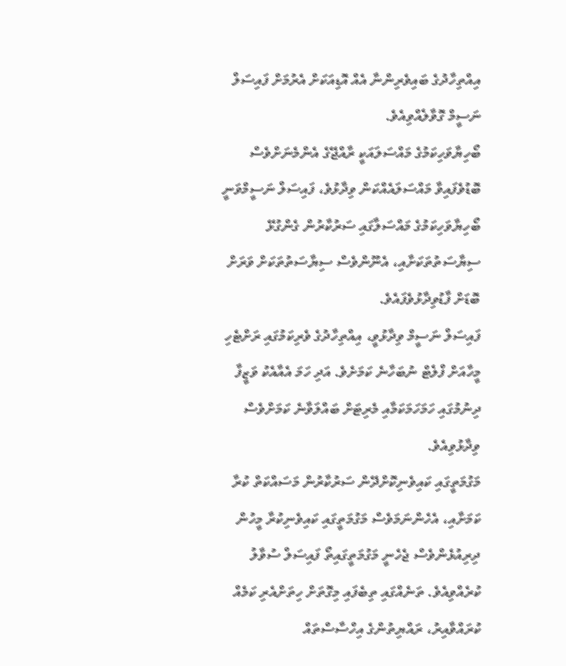އިއްތިހާދުގެ ބައިވެރިންނާ އެއް އޮޑިއަކަށް އެރުމަށް ފައިސަލް ނަސީމް ގޮވާލެއްވިއެވެ.
ބޯހިޔާވަހިކަމުގެ މައްސަލައަކީ ރާއްޖޭގެ އެންމެނަށްވެސް ބޮޑުވެފައިވާ މައްސަލައެއްކަން ވިދާޅުވެ، ފައިސަލް ނަސީމްވަނީ ބޯހިޔާވަހިކަމުގެ މައްސަލާގައި ސަރުކާރުން ގެންގުޅޭ ސިޔާސަތުތަކަށާއި، އެނޫންވެސް ސިޔާސަތުތަކަށް ވަރަށް ބޮޑަށް ފާޑުވިދާޅުވެފައެވެ.
ފައިސަލް ނަސީމް ވިދާޅުވީ، އިއްތިހާދުގެ ވެރިކަމުގައި ރަށްޓެހި މީހާއަށް ފްލެޓް ނުބަހާނެ ކަމަށެވެ. އަދި ހަމަ އެއާއެކު ވަޒީފާ ދިނުމުގައި ހަމަހަމަކަމާއި މެރިޓަށް ބައްލަވާނެ ކަމަށްވެސް ވިދާޅުވިއެވެ.
މަގުމަތީގައި ކައިވެނިކޮށްދޭން ސަރުކާރުން މަސައްކަތް ކުރާ ކަމަށާއި، އެހެންނަމަވެސް މަގުމަތީގައި ކައިވެނިކުރާ މީހުން ދިރިއުޅެންވެސް ޖެހެނީ މަގުމަތީގައިތޯ ފައިސަލް ސުވާލު ކުރެއްވިއެވެ. ތަނެއްގައި ތިބެފައި މިގޮތަށް ހިތަށްއެރި ކަމެއް ކުރައްވާއިރު، ރައްޔިތުންގެ އިހްސާސްތައް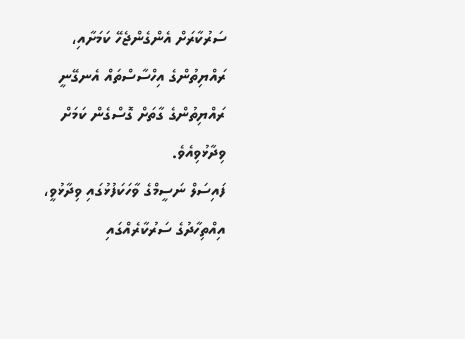ސަރުކާރަށް އެންގެންޖެހޭ ކަމަށާއި، ރައްޔިތުންގެ އިހްސާސްތައް އެނގޭނީ ރައްޔިތުންގެ ގާތަށް ގޮސްގެން ކަމަށް ވިދާޅުވިއެވެ.
ފައިސަލް ނަސީމްގެ ވާހަކަފުޅުގައި ވިދާޅުވީ، އިއްތިހާދުގެ ސަރުކާރެއްގައި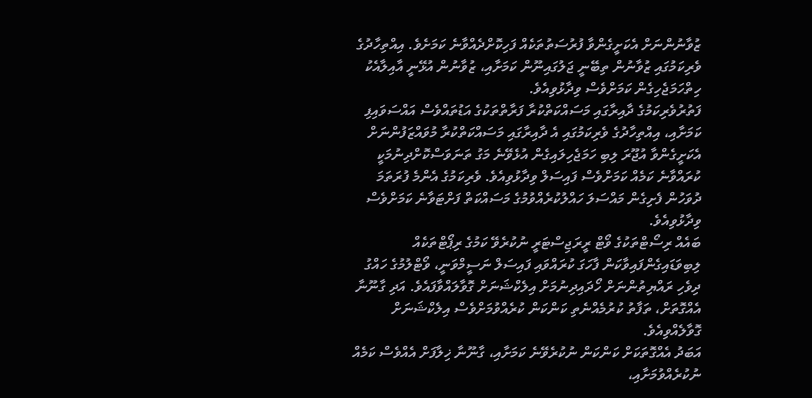ޒުވާނުންނަށް އެކަށީގެންވާ ފުރުސަތުތަކެއް ފަހިކޮށްދެއްވާނެ ކަމަށެވެ. އިއްތިހާދުގެ ވެރިކަމުގައި ޒުވާނުން ތިބޭނީ ޖަލުގައިނޫން ކަމަށާއި، ޒުވާނުން އުޅޭނީ އާއިލާއެކު ހިތްހަމަޖެހިގެން ކަމަށްވެސް ވިދާޅުވިއެވެ.
ފަތުރުވެރިކަމުގެ ދާއިރާގައި މަސައްކަތްކުރާ ފަރާތްތަކުގެ އަޑުތައްވެސް އައްސަވައިފި ކަމަށާއި، އިއްތިހާދުގެ ވެރިކަމުގައި އެ ދާއިރާގައި މަސައްކަތްކުރާ މުވައްޒަފުންނަށް އެކަށީގެންވާ އުޖޫރަ ލިބި ހަމަޖެހިލައިގެން އުޅެވޭނެ މަގު ތަނަވަސްކޮށްދިނުމަކީ ކުރައްވާނެ ކަމެއް ކަމަށްވެސް ފައިސަލް ވިދާޅުވިއެވެ. ވެރިކަމުގެ އެންމެ ފުރަތަމަ ދުވަހުން ފެށިގެން މައްސަލަ ހައްލުކުރެއްވުމުގެ މަސައްކަތް ފަށްޓަވާނެ ކަމަށްވެސް ވިދާޅުވިއެވެ.
ބައެއް ރިސޯޓްތަކުގެ ވޯޓް ރީރަޖިސްޓަރީ ނުކުރެވޭ ކަމުގެ ރިޕޯޓްތަކެއް ލިބިވަޑައިގެންފައިވާކަން ފާހަގަ ކުރައްވައި ފައިސަލް ނަސީމްވަނީ، ވޯޓްލުމުގެ ހައްގު ދިވެހި ރައްޔިތުންނަށް ހޯދައިދިނުމަށް އިލެކްޝަނަށް ގޮވާލައްވާފައެވެ. އަދި ގާނޫނާ އެއްގޮތަށް، ތަފާތު ކުރުމެއްނެތި ކަންކަން ކުރެއްވުމަށްވެސް އިލެކްޝަނަށް ގޮވާލެއްވިއެވެ.
އަބަދު އެއްގޮތަކަށް ކަންކަން ނުކުރެވޭނެ ކަމަށާއި، ގާނޫނާ ޚިލާފަށް އެއްވެސް ކަމެއް ނުކުރެއްވުމަށާއި،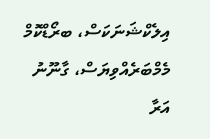އިލެކްޝަނަކަސް، ބރޯޑްކޮމް މެމްބަރެއްވިޔަސް، ގާނޫނު އަރާ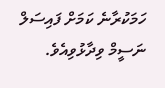ހަމަކުރާނެ ކަމަށް ފައިސަލް ނަސީމް ވިދާޅުވިއެވެ.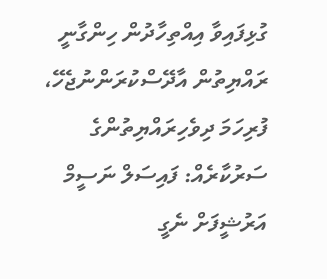ގުޅިފައިވާ އިއްތިހާދުން ހިންގާނީ ރައްޔިތުން އާދޭސްކުރަންނުޖެހޭ، ފުރިހަމަ ދިވެހިރައްޔިތުންގެ ސަރުކާރެއް: ފައިސަލް ނަސީމް
އަރުޝީފަށް ނެގީ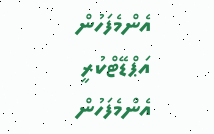އެންމެފަހުން އަޕްޑޭޓްކުރީ
އެންމެފަހުން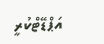އަޕްޑޭޓްކުރީ